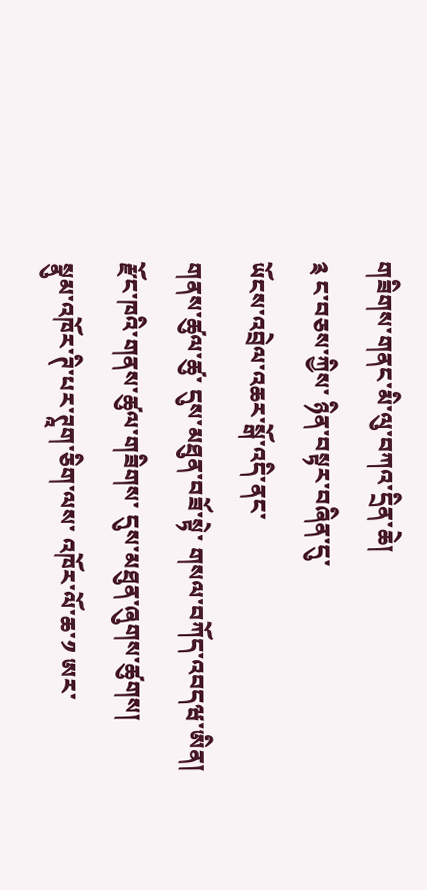གཟིགས་གནང་མི་ལུ་བཀའ་དྲིན་ཆེ།
༉ ང་བཅས་ཀྱིས་ ཉིན་བསྟར་བཞིན་དུ་
ཡོངས་འབྲེལ་འཆར་སྒོ་འདི་ནང་
གནས་ཚུལ་ཚུ་ དུས་མཐུན་བཟོ་སྟེ་ གསལ་བཀོད་འབདཝ་ཨིན།
རྫོང་ཁའི་གནས་ཚུལ་གཟིགས་ དུས་མཐུན་ཞུགས་ཚུགས།
སྣུམ་འཁོར་ཊི་པར་ཊཱག་ཅིག་ལས་ འཁོར་ལོ་ཆ་༡ ཨར་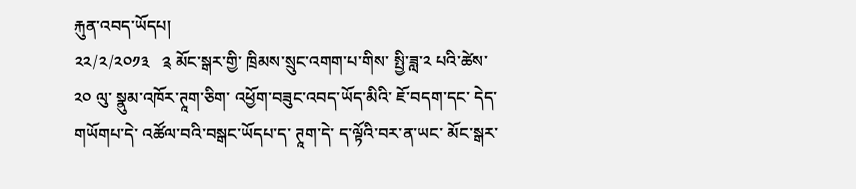རྐུན་འབད་ཡོདཔ།
༢༢/༢/༢༠༡༣   ༉ མོང་སྒར་གྱི་ ཁྲིམས་སྲུང་འགག་པ་གིས་ སྤྱི་ཟླ་༢ པའི་ཚེས་༢༠ ལུ་ སྣུམ་འཁོར་ཊཱག་ཅིག་ འཕྱོག་བཟུང་འབད་ཡོད་མིའི་ ཇོ་བདག་དང་ དེད་གཡོགཔ་དེ་ འཚོལ་བའི་བསྒང་ཡོདཔ་ད་ ཊཱག་དེ་ ད་ལྟོའི་བར་ན་ཡང་ མོང་སྒར་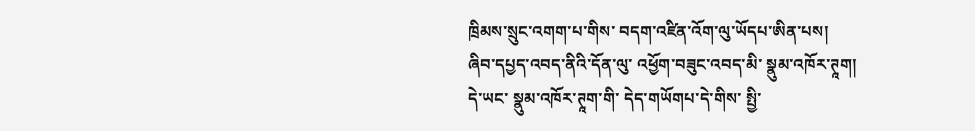ཁྲིམས་སྲུང་འགག་པ་གིས་ བདག་འཛིན་འོག་ལུ་ཡོདཔ་ཨིན་པས།
ཞིབ་དཔྱད་འབད་ནིའི་དོན་ལུ་ འཕྱོག་བཟུང་འབད་མི་ སྣུམ་འཁོར་ཊཱག།
དེ་ཡང་ སྣུམ་འཁོར་ཊཱག་གི་ དེད་གཡོགཔ་དེ་གིས་ སྤྱི་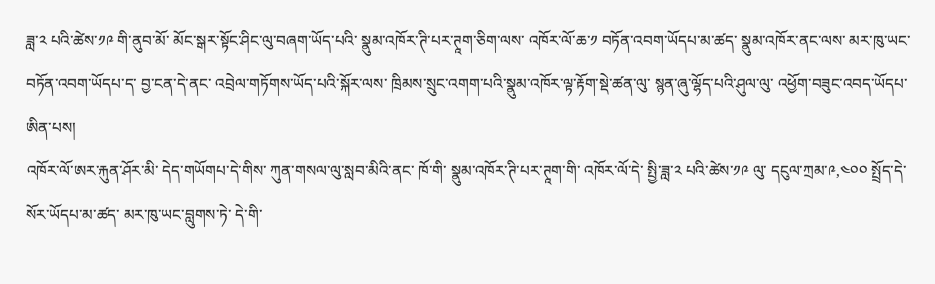ཟླ་༢ པའི་ཚེས་༡༩ གི་ནུབ་མོ་ མོང་སྒར་སྟོང་ཤིང་ལུ་བཞག་ཡོད་པའི་ སྣུམ་འཁོར་ཊི་པར་ཊཱག་ཅིག་ལས་ འཁོར་ལོ་ཆ་༡ བཏོན་འབག་ཡོདཔ་མ་ཚད་ སྣུམ་འཁོར་ནང་ལས་ མར་ཁུ་ཡང་ བཏོན་འབག་ཡོདཔ་ད་ བྱ་ངན་དེ་ནང་ འབྲེལ་གཏོགས་ཡོད་པའི་སྐོར་ལས་ ཁྲིམས་སྲུང་འགག་པའི་སྣུམ་འཁོར་ལྟ་རྟོག་སྡེ་ཚན་ལུ་ སྙན་ཞུ་ལྷོད་པའི་ཤུལ་ལུ་ འཕྱོག་བཟུང་འབད་ཡོདཔ་ཨིན་པས།
འཁོར་ལོ་ཨར་རྐུན་ཤོར་མི་ དེད་གཡོགཔ་དེ་གིས་ ཀུན་གསལ་ལུ་སླབ་མིའི་ནང་ ཁོ་གི་ སྣུམ་འཁོར་ཊི་པར་ཊཱག་གི་ འཁོར་ལོ་དེ་ སྤྱི་ཟླ་༢ པའི་ཚེས་༡༩ ལུ་ དངུལ་ཀྲམ་༩,༤༠༠ སྤྲོད་དེ་ སོར་ཡོདཔ་མ་ཚད་ མར་ཁུ་ཡང་བླུགས་ཏེ་ དེ་གི་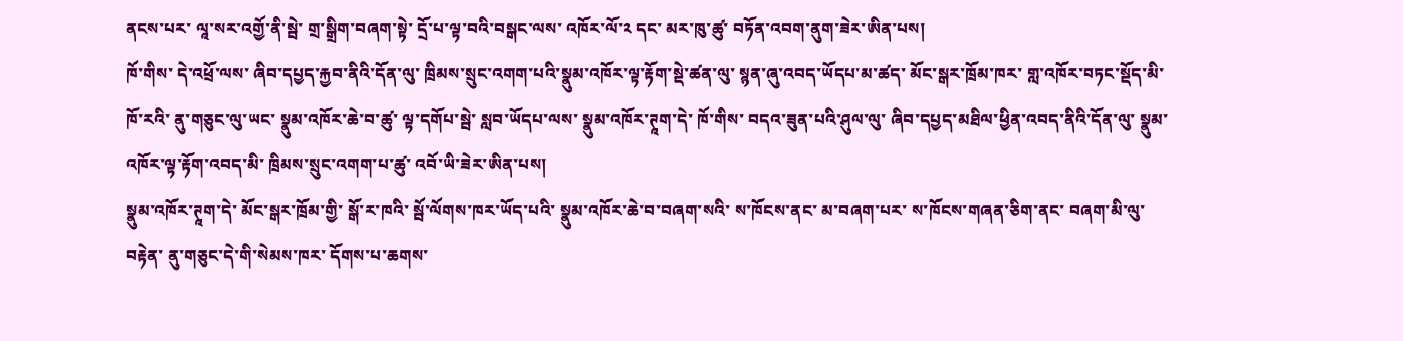ནངས་པར་ ལཱ་སར་འགྱོ་ནི་སྦེ་ གྲ་སྒྲིག་བཞག་སྟེ་ དྲོ་པ་ལྟ་བའི་བསྒང་ལས་ འཁོར་ལོ་༢ དང་ མར་ཁུ་ཚུ་ བཏོན་འབག་ནུག་ཟེར་ཨིན་པས།
ཁོ་གིས་ དེ་འཕྲོ་ལས་ ཞིབ་དཔྱད་རྐྱབ་ནིའི་དོན་ལུ་ ཁྲིམས་སྲུང་འགག་པའི་སྣུམ་འཁོར་ལྟ་རྟོག་སྡེ་ཚན་ལུ་ སྙན་ཞུ་འབད་ཡོདཔ་མ་ཚད་ མོང་སྒར་ཁྲོམ་ཁར་ གླ་འཁོར་བཏང་སྡོད་མི་ ཁོ་རའི་ ནུ་གཅུང་ལུ་ཡང་ སྣུམ་འཁོར་ཆེ་བ་ཚུ་ ལྟ་དགོཔ་སྦེ་ སླབ་ཡོདཔ་ལས་ སྣུམ་འཁོར་ཊཱག་དེ་ ཁོ་གིས་ བདའ་ཟུན་པའི་ཤུལ་ལུ་ ཞིབ་དཔྱད་མཐིལ་ཕྱིན་འབད་ནིའི་དོན་ལུ་ སྣུམ་འཁོར་ལྟ་རྟོག་འབད་མི་ ཁྲིམས་སྲུང་འགག་པ་ཚུ་ འབོ་ཡི་ཟེར་ཨིན་པས།
སྣུམ་འཁོར་ཊཱག་དེ་ མོང་སྒར་ཁྲོམ་གྱི་ སྒོ་ར་ཁའི་ སྦོ་ལོགས་ཁར་ཡོད་པའི་ སྣུམ་འཁོར་ཆེ་བ་བཞག་སའི་ ས་ཁོངས་ནང་ མ་བཞག་པར་ ས་ཁོངས་གཞན་ཅིག་ནང་ བཞག་མི་ལུ་བརྟེན་ ནུ་གཅུང་དེ་གི་སེམས་ཁར་ དོགས་པ་ཆགས་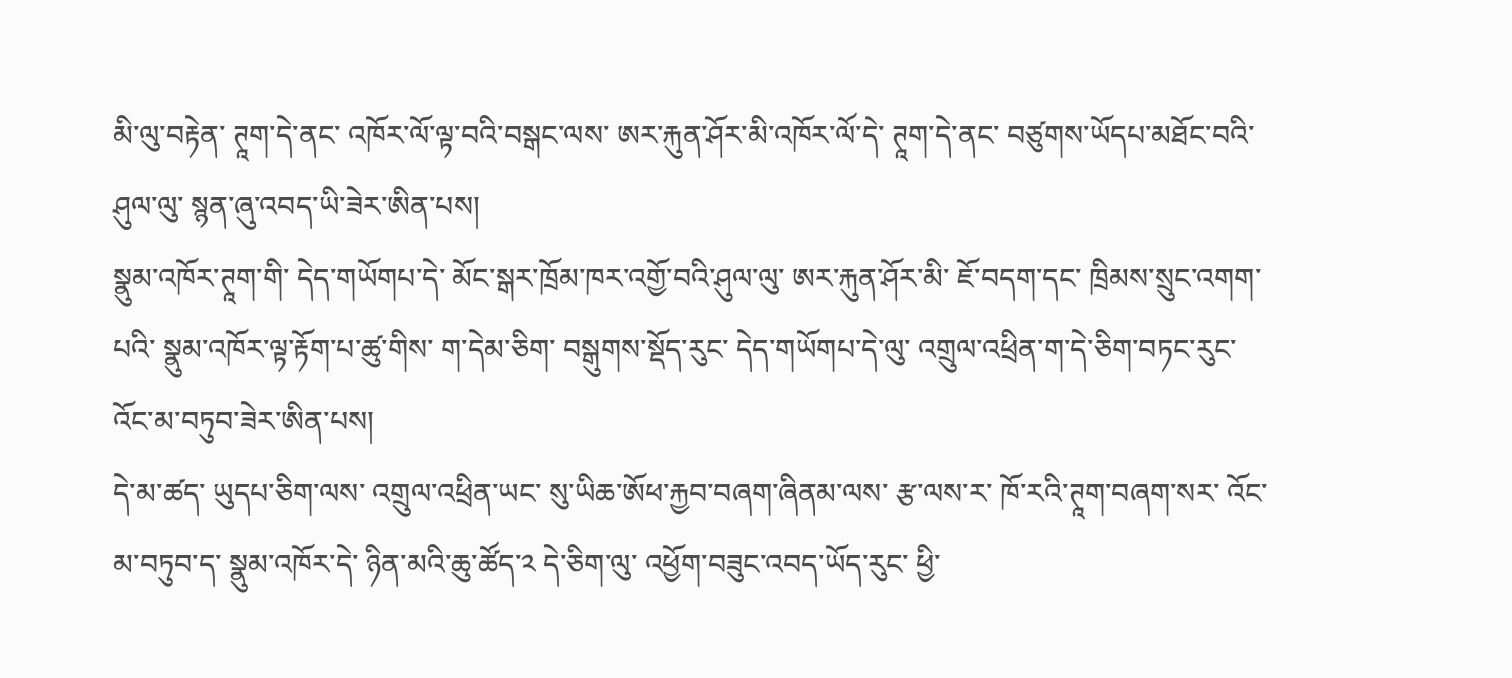མི་ལུ་བརྟེན་ ཊཱག་དེ་ནང་ འཁོར་ལོ་ལྟ་བའི་བསྒང་ལས་ ཨར་རྐུན་ཤོར་མི་འཁོར་ལོ་དེ་ ཊཱག་དེ་ནང་ བཙུགས་ཡོདཔ་མཐོང་བའི་ཤུལ་ལུ་ སྙན་ཞུ་འབད་ཡི་ཟེར་ཨིན་པས།
སྣུམ་འཁོར་ཊཱག་གི་ དེད་གཡོགཔ་དེ་ མོང་སྒར་ཁྲོམ་ཁར་འགྱོ་བའི་ཤུལ་ལུ་ ཨར་རྐུན་ཤོར་མི་ ཇོ་བདག་དང་ ཁྲིམས་སྲུང་འགག་པའི་ སྣུམ་འཁོར་ལྟ་རྟོག་པ་ཚུ་གིས་ ག་དེམ་ཅིག་ བསྒུགས་སྡོད་རུང་ དེད་གཡོགཔ་དེ་ལུ་ འགྲུལ་འཕྲིན་ག་དེ་ཅིག་བཏང་རུང་ འོང་མ་བཏུབ་ཟེར་ཨིན་པས།
དེ་མ་ཚད་ ཡུདཔ་ཅིག་ལས་ འགྲུལ་འཕྲིན་ཡང་ སུ་ཡིཆ་ཨོཕ་རྐྱབ་བཞག་ཞིནམ་ལས་ རྩ་ལས་ར་ ཁོ་རའི་ཊཱག་བཞག་སར་ འོང་མ་བཏུབ་ད་ སྣུམ་འཁོར་དེ་ ཉིན་མའི་ཆུ་ཚོད་༢ དེ་ཅིག་ལུ་ འཕྱོག་བཟུང་འབད་ཡོད་རུང་ ཕྱི་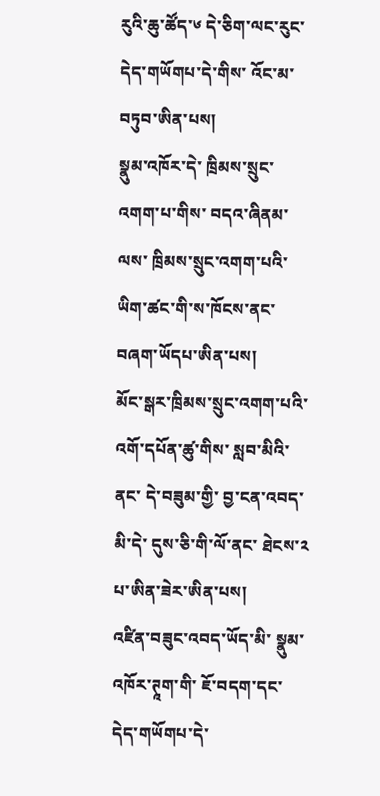རུའི་ཆུ་ཚོད་༦ དེ་ཅིག་ལང་རུང་ དེད་གཡོགཔ་དེ་གིས་ འོང་མ་བཏུབ་ཨིན་པས།
སྣུམ་འཁོར་དེ་ ཁྲིམས་སྲུང་འགག་པ་གིས་ བདའ་ཞིནམ་ལས་ ཁྲིམས་སྲུང་འགག་པའི་ཡིག་ཚང་གི་ས་ཁོངས་ནང་ བཞག་ཡོདཔ་ཨིན་པས།
མོང་སྒར་ཁྲིམས་སྲུང་འགག་པའི་ འགོ་དཔོན་ཚུ་གིས་ སླབ་མིའི་ནང་ དེ་བཟུམ་གྱི་ བྱ་ངན་འབད་མི་དེ་ དུས་ཅི་གི་ལོ་ནང་ ཐེངས་༢ པ་ཨིན་ཟེར་ཨིན་པས།
འཛིན་བཟུང་འབད་ཡོད་མི་ སྣུམ་འཁོར་ཊཱག་གི་ ཇོ་བདག་དང་ དེད་གཡོགཔ་དེ་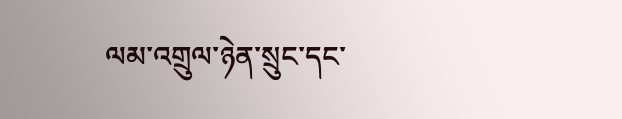ལམ་འགྲུལ་ཉེན་སྲུང་དང་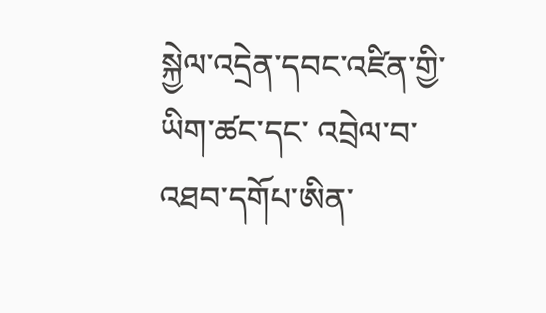སྐྱེལ་འདྲེན་དབང་འཛིན་གྱི་ ཡིག་ཚང་དང་ འབྲེལ་བ་འཐབ་དགོཔ་ཨིན་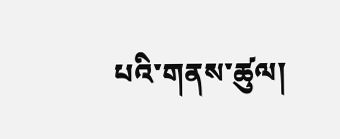པའི་གནས་ཚུལ།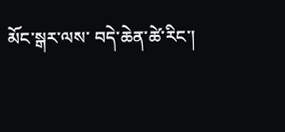མོང་སྒར་ལས་ བདེ་ཆེན་ཚེ་རིང་།